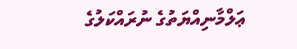ޢަލްމާނިއްޔަތުގެ ނުރައްކަލުގެ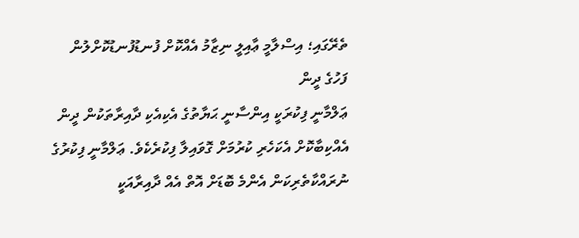ތެރޭގައި؛ އިސްލާމީ ޢާއިލީ ނިޒާމު އެއްކޮށް ފުނޑުފުނޑުކޮށްލުން
ފަހުގެ ދީން
ޢަލްމާނީ ފިކުރަކީ އިންސާނީ ޙަޔާތުގެ އެކިއެކި ދާއިރާތަކުން ދީން އެއްކިބާކޮށް އެކަހެރި ކުރުމަށް ގޮވައިލާ ފިކުރެކެވެ. ޢަލްމާނީ ފިކުރުގެ ނުރައްކާތެރިކަން އެންމެ ބޮޑަށް އޮތް އެއް ދާއިރާއަކީ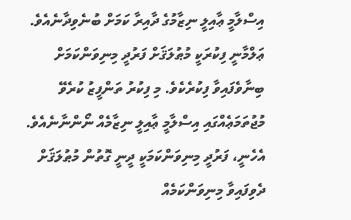އިސްލާމީ ޢާއިލީ ނިޒާމުގެ ދާއިރާ ކަމަށް ބުނެވިދާނެއެވެ.
ޢަލްމާނީ ފިކުރަކީ މުޠުލަޤަށް ފަރުދީ މިނިވަންކަމަށް ބިނާވެފައިވާ ފިކުރެކެވެ. މި ފިކުރު ތަންފީޒު ކުރެވޭ މުޖުތަމަޢެއްގައި އިސްލާމީ ޢާއިލީ ނިޒާމެއް ނޯންނާނެއެވެ. އެހެނީ، ފަރުދީ މިނިވަންކަމަކީ ދީނީ ގޮތުން މުޠުލަޤަށް ދެވިފައިވާ މިނިވަންކަމެއް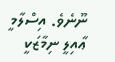ނޫނެވެ. އިސްލާމީ ޢާއިލީ ނިމާޒަކީ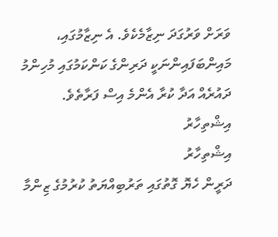ވަރަށް ވަރުގަދަ ނިޒާމެކެވެ. އެ ނިޒާމުގައި، މައިންބަފައިންނަކީ ދަރިންގެ ކަންކަމުގައި މުހިންމު ދައުރެއް އަދާ ކުރާ އެންމެ އިސް ފަރާތެވެ.
އިޝްތިހާރު
އިޝްތިހާރު
ދަރީން ހެޔޮ ގޮތުގައި ތަރުބިއްޔަތު ކުރުމުގެ ޒިންމާ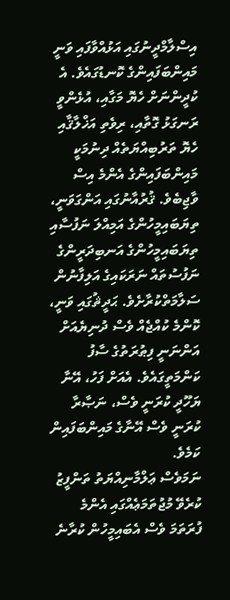އިސްލާމްދީނުގައި އަޅުއްވާފައި ވަނީ މައިންބަފައިންގެ ކޮނޑުގައެވެ. އެ ކުދީންނަށް ހެޔޮ މަގާއި، އުޅެންވީ ރަނގަޅު ގޮތާއި، ރިވެތި އަޚްލާޤާއި ހެޔޮ ތަރުބިއްޔަތެއް ދިނުމަކީ މައިންބަފައިންގެ އެންމެ އިސް ވާޖިބެވެ. ޤުރުއާނުގައި އަންގަވަނީ، ތިޔަބައިމީހުންގެ އަމިއްލަ ނަފުސާއި ތިޔަބައިމީހުންގެ އަނބިދަރީންގެ ނަފުސުތައް ނަރަކައިގެ އަލިފާނުން ސަލާމަތްކުރާށެވެ. ޙަދީޘުގައި ވަނީ، ކޮންމެ ކުއްޖެއް ވެސް ދުނިޔެއަށް އަންނަނީ ފިޠުރަތުގެ ސާފު ކަންމަތީގައެވެ. އެއަށް ފަހު، އޭނާ ޔަހޫދީ ކުރަނީ ވެސް، ނަޞާރާ ކުރަނީ ވެސް އޭނާގެ މައިންބަފައިން ކަމެވެ.
ނަމަވެސް ޢަލްމާނިއްޔަތު ތަންފީޒު ކުރެވޭ މުޖުތަމަޢެއްގައި އެންމެ ފުރަތަމަ ވެސް އެބައިމީހުން ކުރާނެ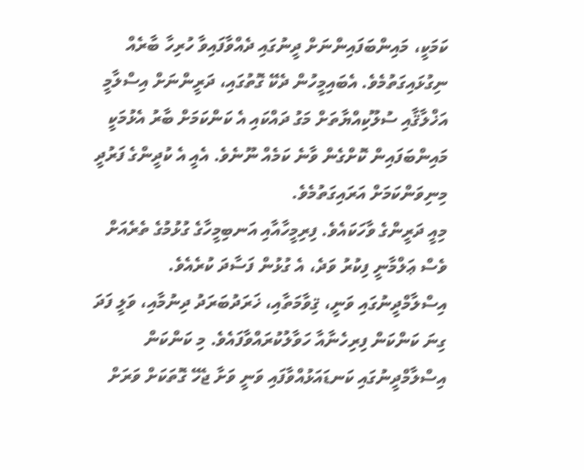ކަމަކީ، މައިންބަފައިންނަށް ދީނުގައި ދެއްވާފައިވާ ހުރިހާ ބާރެއް ނިގުޅައިގަތުމެވެ. އެބައިމީހުން ދެކޭ ގޮތުގައި، ދަރީންނަށް އިސްލާމީ އަޚްލާޤާއި ސުލޫކިއްޔާތަށް މަގު ދައްކައި އެ ކަންކަމަށް ބާރު އެޅުމަކީ މައިންބަފައިން ކޮށްގެން ވާނެ ކަމެއް ނޫނެވެ. އެއީ އެ ކުދީންގެ ފަރުދީ މިނިވަންކަމަށް އަރައިގަތުމެވެ.
މިއީ ދަރީންގެ ވާހަކައެވެ. ފިރިމީހާއާއި އަނބިމީހާގެ ގުޅުމުގެ ތެރެއަށް ވެސް ޢަލްމާނީ ފިކުރު ވަދެ، އެ ގުޅުން ފަސާދަ ކުރެއެވެ. އިސްލާމްދީނުގައި ވަނީ، ޤިވާމަތާއި، ޚަރަދުބަރަދު ދިނުމާއި، ވަލީ ފަދަ ގިނަ ކަންކަން ފިރިހެނާއާ ހަވާލުކުރައްވާފައެވެ. މި ކަންކަން އިސްލާމްދީނުގައި ކަނޑައަޅުއްވާފައި ވަނީ ވަށާ ޖެހޭ ގޮތަކަށް ވަރަށް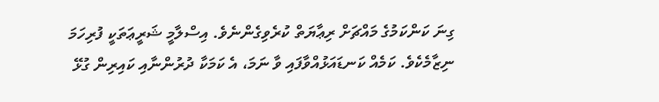ގިނަ ކަންކަމުގެ މައްޗަށް ރިޢާޔަތް ކުރެވިގެންނެވެ. އިސްލާމީ ޝަރީޢަތަކީ ފުރިހަމަ ނިޒާމެކެވެ. ކަމެއް ކަނޑައަޅުއްވާފައި ވާ ނަމަ، އެ ކަމަކާ ދުރުންނާއި ކައިރިން ގުޅޭ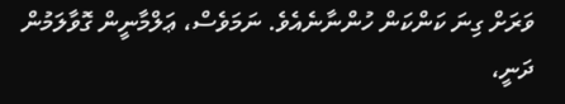ވަރަށް ގިނަ ކަންކަން ހުންނާނެއެވެ. ނަމަވެސް، ޢަލްމާނީން ގޮވާލަމުން ދަނީ،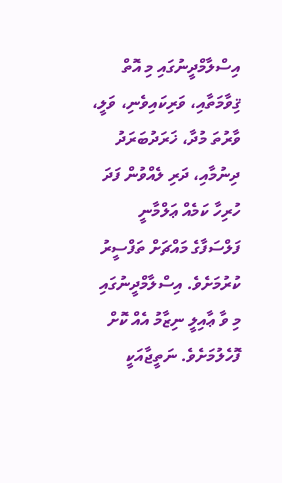އިސްލާމްދީނުގައި މި އޮތް ޤިވާމަތާއި، ވަރިކައިވެނި، ވަލީ، ވާރުތަ މުދާ، ޚަރަދުބަރަދު ދިނުމާއި، ދަރި ލެއްވުން ފަދަ ހުރިހާ ކަމެއް ޢަލްމާނީ ފަލްސަފާގެ މައްޗަށް ތަފްސީރު ކުރުމަށެވެ. އިސްލާމްދީނުގައި މި ވާ ޢާއިލީ ނިޒާމު އެއް ކޮށް ފޮހެލުމަށެވެ. ނަތީޖާއަކީ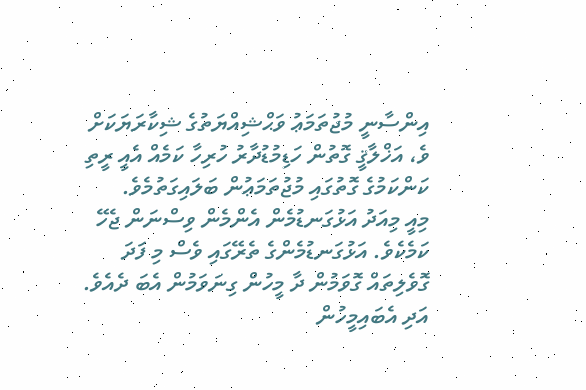އިންސާނީ މުޖުތަމަޢު ވަޙްޝިއްޔަތުގެ ޝިކާރަޔަކަށް ވެ، އަޚްލާޤީ ގޮތުން ހަޑިމުޑުދާރު ހުރިހާ ކަމެއް އެއީ ރީތި ކަންކަމުގެ ގޮތުގައި މުޖުތަމަޢުން ބަލައިގަތުމެވެ.
މިއީ މިއަދު އަޅުގަނޑުމެން އެންމެން ވިސްނަން ޖެހޭ ކަމެކެވެ. އަޅުގަނޑުމެންގެ ތެރޭގައި ވެސް މި ފަދަ ގޮވެލިތައް ގޮވަމުން ދާ މީހުން ގިނަވަމުން އެބަ ދެއެވެ. އަދި އެބައިމީހުން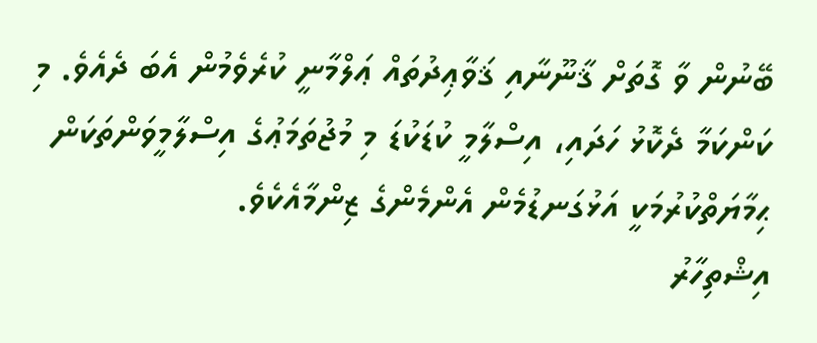ބޭނުން ވާ ގޮތަށް ޤާނޫނާއި ޤަވާޢިދުތައް ޢަލްމާނީ ކުރެވެމުން އެބަ ދެއެވެ. މި ކަންކަމާ ދެކޮޅު ހަދައި، އިސްލާމީ ކުޑަކުޑަ މި މުޖުތަމަޢުގެ އިސްލާމީވަންތަކަން ޙިމާޔަތްކުރުމަކީ އަޅުގަނޑުމެން އެންމެންގެ ޒިންމާއެކެވެ.
އިޝްތިހާރު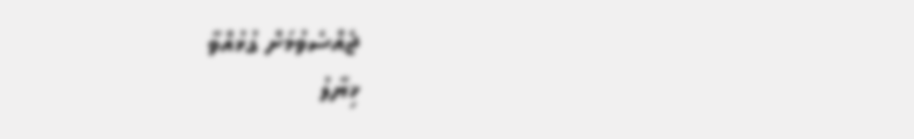ޖެއްސެވުމަށް ގުޅުއްވާ
ޚިޔާލު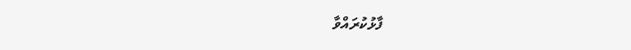ފާޅުކުރައްވާ